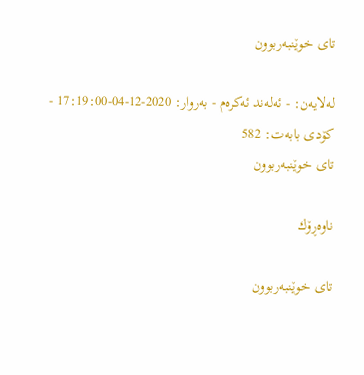تای خوێنبەربوون

له‌لایه‌ن: - ئەلەند ئەکرەم - به‌روار: 2020-12-04-17:19:00 - کۆدی بابەت: 582
تای خوێنبەربوون

ناوه‌ڕۆك

تای خوێنبەربوون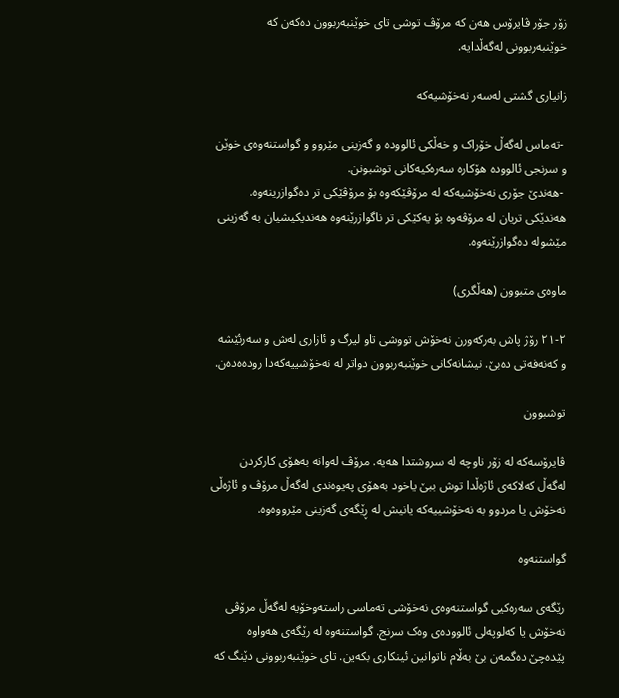زۆر جۆر ڤایرۆس هەن کە مرۆڤ توشی تای خوێنبەربوون دەکەن کە خوێنبەربوونی لەگەڵدایە.

زانیاری گشتی لەسەر نەخۆشیەکە

 -تەماس لەگەڵ خۆراک و خەڵکی ئالوودە و گەزینی مێروو و گواستنەوەی خوێن و سرنجی ئالوودە هۆکارە سەرەکیەکانی توشبونن.
 -هەندێ جۆری نەخۆشیەکە لە مرۆڤێکەوە بۆ مرۆڤێکی تر دەگوازرینەوە. هەندێکی تریان لە مرۆڤەوە بۆ یەکێکی تر ناگوازرێنەوە هەندیکیشیان بە گەزینی مێشولە دەگوازرێنەوە.

ماوەی متبوون (هەڵگری)

٢-٢١ رۆژ پاش بەرکەورن نەخۆش تووشی تاو لیرگ و ئازاری لەش و سەرئێشە و کەنەفەتی دەبێ. نیشانەکانی خوێنبەربوون دواتر لە نەخۆشییەکەدا رودەەدەن.

توشبوون

ڤایرۆسەکە لە زۆر ناوچە لە سروشتدا هەیە. مرۆڤ لەوانە بەهۆی کارکردن لەگەڵ کەلاکەی ئاژەڵدا توش ببێ یاخود بەهۆی پەیوەندی لەگەڵ مرۆڤ و ئاژەڵی نەخۆش یا مردوو بە نەخۆشییەکە یانیش لە ڕێگەی گەزینی مێرووەوە.

گواستنەوە

رێگەی سەرەکیی گواستنەوەی نەخۆشی تەماسی راستەوخۆیە لەگەڵ مرۆڤی نەخۆش یا کەلوپەلی ئالوودەی وەک سرنج. گواستنەوە لە رێگەی هەواوە پێدەچێ دەگمەن بێ بەڵام ناتوانین ئینکاری بکەین. تای خوێنبەربوونی دێنگ کە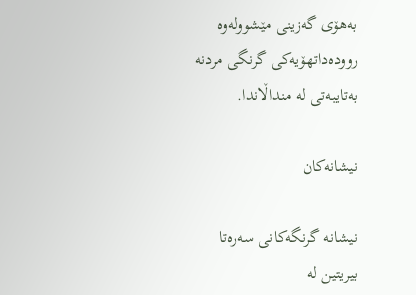بەهۆی گەزینی مێشوولەوە روودەداتهۆیەکی گرنگی مردنە بەتایبەتی لە منداڵاندا.

نیشانەکان

نیشانە گرنگەکانی سەرەتا بیریتین لە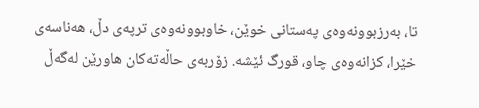تا، بەرزبوونەوەی پەستانی خوێن، خاوبوونەوەی ترپەی دڵ، هەناسەی خێرا، کزانەوەی چاو، قورگ ئێشە. زۆربەی حاڵەتەکان هاورێن لەگەڵ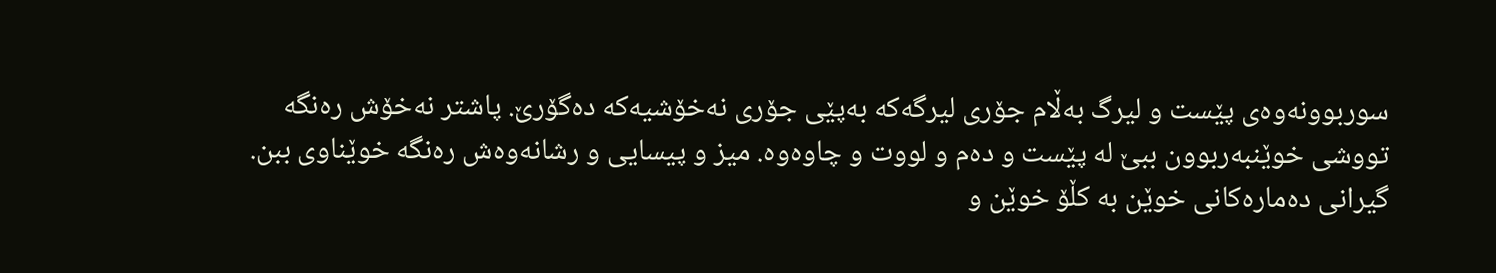سوربوونەوەی پێست و لیرگ بەڵام جۆری لیرگەکە بەپێی جۆری نەخۆشیەکە دەگۆرێ. پاشتر نەخۆش رەنگە تووشی خوێنبەربوون ببێ لە پێست و دەم و لووت و چاوەوە. میز و پیسایی و رشانەوەش رەنگە خوێناوی ببن. گیرانی دەمارەکانی خوێن بە کڵۆ خوێن و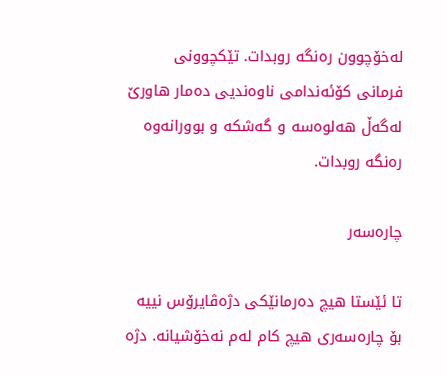لەخۆچوون رەنگە روبدات. تێکچوونی فرمانی کۆئەندامی ناوەندیی دەمار هاورێ لەگەڵ هەلوەسە و گەشکە و بوورانەوە رەنگە روبدات.

چارەسەر

تا ئێستا هیچ دەرمانێکی دژەڤایرۆس نییە بۆ چارەسەری هیچ کام لەم نەخۆشیانە. دژە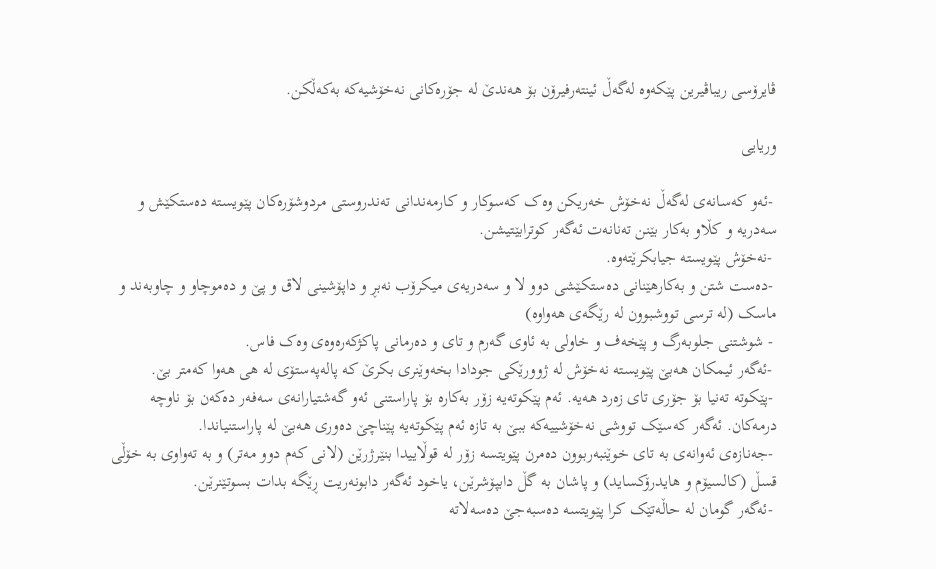ڤایرۆسی ریباڤیرین پێکەوە لەگەڵ ئینتەرفیرۆن بۆ هەندێ لە جۆرەکانی نەخۆشیەکە بەکەڵکن.

وریایی

 -ئەو کەسانەی لەگەڵ نەخۆش خەریکن وەک کەسوکار و کارمەندانی تەندروستی مردوشۆرەکان پێویستە دەستکێش و سەدریە و کڵاو بەکار بێنن تەنانەت ئەگەر کوترابێتیشن.
 -نەخۆش پێویستە جیابکرێتەوە.
 -دەست شتن و بەکارهێنانی دەستکێشی دوو لا و سەدریەی میکرۆب نەبڕ و داپۆشینی لاق و پێ و دەموچاو و چاوبەند و ماسک (لە ترسی تووشبوون لە رێگەی هەواوە)
 - شوشتنی جلوبەرگ و پێخەف و خاولی بە ئاوی گەرم و تای و دەرمانی پاکژکەرەوەی وەک فاس.
 -ئەگەر ئیمکان هەبێ پێویستە نەخۆش لە ژوورێکی جودادا بخەوێنری بکرێ کە پالەپەستۆی لە هی هەوا کەمتر بێ.
 -پێکوتە تەنیا بۆ جۆری تای زەرد هەیە. ئەم پێکوتەیە زۆر بەکارە بۆ پاراستنی ئەو گەشتیارانەی سەفەر دەکەن بۆ ناوچە درمەکان. ئەگەر کەسێک تووشی نەخۆشییەکە ببێ بە تازە ئەم پێکوتەیە پێناچێ دەوری هەبێ لە پاراستنیاندا.
 -جەنازەی ئەوانەی بە تای خوێنبەربوون دەمرن پێویتسە زۆر لە قوڵاییدا بنێرژرێن (لانی کەم دوو مەتر) و بە تەواوی بە خۆڵی قسڵ (کالسیۆم و هایدرۆکساید) و پاشان بە گڵ دابپۆشرێن، یاخود ئەگەر دابونەریت ڕێگە بدات بسوتێنرێن.
 -ئەگەر گومان لە حاڵەتێک کرا پێویتسە دەسبەجێ دەسەلاتە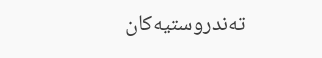تەندروستیەکان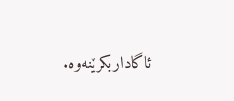ئاگاداربکرێنەوە.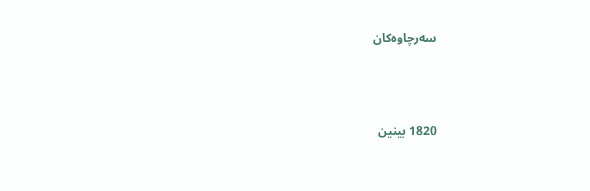سەرچاوەکان



1820 بینین